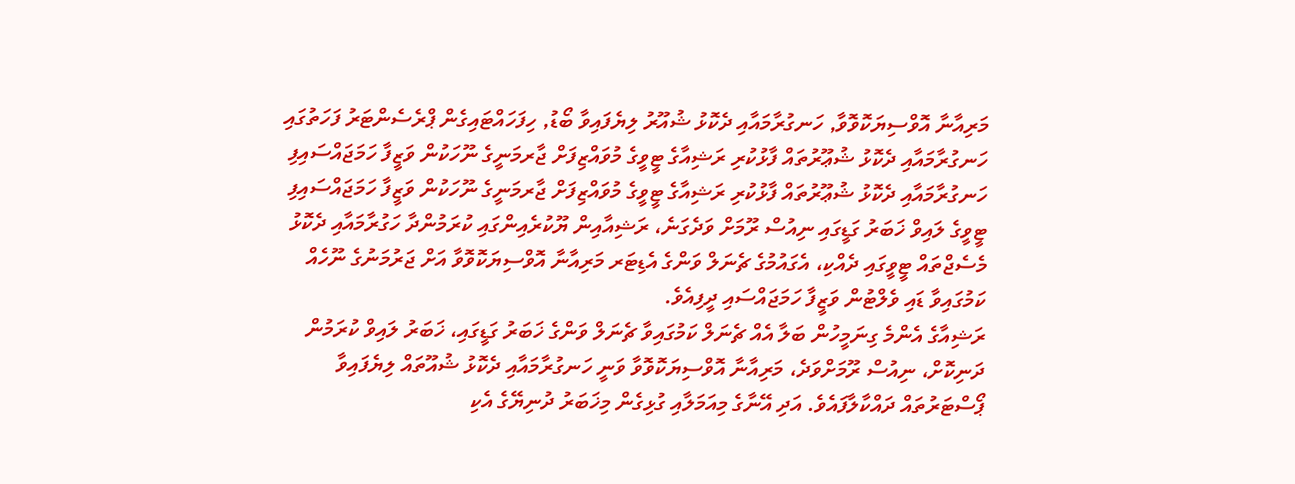މަރިއާނާ އޮވްސިޔަކޮވޮވާ, ހަނގުރާމައާއި ދެކޮޅު ޝުއޫރު ލިޔެފައިވާ ބޯޑު, ހިފަހައްޓައިގެން ޕްރެސެންޓަރު ފަހަތުގައި
ހަނގުރާމައާއި ދެކޮޅު ޝުޢޫރުތައް ފާޅުކުރި ރަޝިއާގެ ޓީވީގެ މުވައްޒިފަށް ޖާރމަނީގެ ނޫހަކުން ވަޒީފާ ހަމަޖައްސައިފި
ހަނގުރާމައާއި ދެކޮޅު ޝުޢޫރުތައް ފާޅުކުރި ރަޝިއާގެ ޓީވީގެ މުވައްޒިފަށް ޖާރމަނީގެ ނޫހަކުން ވަޒީފާ ހަމަޖައްސައިފި
ޓީވީގެ ލައިވް ޚަބަރު ގަޑީގައި ނިއުސް ރޫމަށް ވަދެގަނެ، ރަޝިއާއިން ޔޫކުރެއިންގައި ކުރަމުންދާ ހަގުރާމައާއި ދެކޮޅު މެސެޖްތައް ޓީވީގައި ދެއްކި، އެގައުމުގެ ޗެނަލް ވަންގެ އެޑިޓަރ މަރިއާނާ އޮވްސިޔަކޮވޮވާ އަށް ޖަރުމަނުގެ ނޫހެއް ކަމުގައިވާ ޑައި ވެލްޓުން ވަޒީފާ ހަމަޖައްސައި ދީފިއެވެ.
ރަޝިއާގެ އެންމެ ގިނަމީހުން ބަލާ އެއް ޗެނަލް ކަމުގައިވާ ޗެނަލް ވަންގެ ޚަބަރު ގަޑީގައި، ޚަބަރު ލައިވް ކުރަމުން ދަނިކޮށް، ނިއުސް ރޫމަށްވަދެ، މަރިއާނާ އޮވްސިޔަކޮވޮވާ ވަނީ ހަނގުރާމައާއި ދެކޮޅު ޝުއޫތައް ލިޔެފައިވާ ޕޯސްޓަރުތައް ދައްކާލާފައެވެ. އަދި އޭނާގެ މިއަމަލާއި ގުޅިގެން މިޚަބަރު ދުނިޔޭގެ އެކި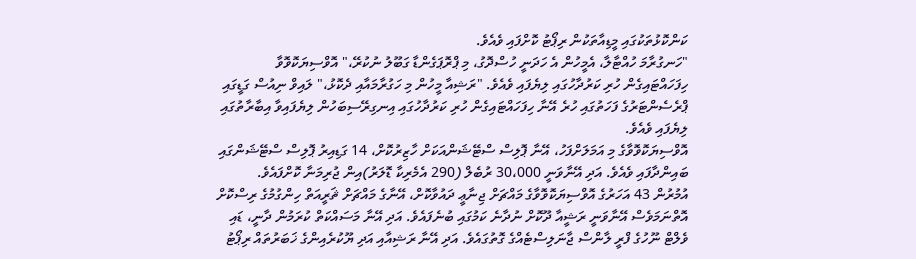ކަންކޮޅުތަކުގައި މީޑިއާތަކުން ރިޕޯޓު ކޮށްފައި ވެއެވެ.
"ހަނގުރާމަ ހުއްޓާލާ، އެމީހުން އެ ހަދަނީ ހުސްދޮގު، މި ޕްރޮޕަގެންޑާ ގަބޫލު ނުކުރޭ،" އޮވްސިޔަކޮވޮވާ ހިފަހައްޓައިގެން ހުރި ކަރުދާހުގައި ލިޔެފައި ވެއެވެ. "ރަޝިއާ މީހުން މި ހަގުރާމައާއި ދެކޮޅު،" ލައިވް ނިއުސް ގަޑީގައި ޕްރެސެންޓަރުގެ ފަހަތުގައި ހުރެ އޭނާ ހިފަހައްޓައިގެން ހުރި ކަރުދާހުގައި އިނގިރޭސިބަހުން ލިޔެފައިވާ އިބާރާތުގައި ލިޔެފައި ވެއެވެ.
އޮވްސިޔަކޮވޮވާގެ މި އަމަލަށްފަހު، އޭނާ ޕޮލިސް ސްޓޭޝަންއަކަށް ހާޒިރުކޮށް، 14 ގަޑިއިރު ޕޮލިސް ސްޓޭޝަންގައި ބައިންދާފައި ވެއެވެ. އަދި އޭނާވަނީ 30،000 ރުބެލް (290 އެމެރިކާ ޑޮލަރު)އިން ޖުރިމަނާ ކޮށްފައެވެ.
އުމުރުން 43 އަހަރުގެ އޮވްސިޔަކޮވޮވާގެ މައްޗަށް ޖިނާޢީ ދައުވާކޮށް، އޭނާގެ މައްޗަށް ޘަރީއަތް ހިންގުމުގެ ރިސްކޮށް އޮތްނަމަވެސް އޭނާވަނީ ރަޝީއާ ދޫކޮށް ނުދާނެ ކަމުގައި ބުނެފައެވެ. އަދި އޭނާ މަސައްކަތް ކުރަމުން ދާނީ، ޑައި ވެލްޓް ނޫހުގެ ފްރީ ލާންސް ޖާނަލިސްޓެއްގެ ގޮތުގައެވެ. އަދި އޭނާ ރަޝިއާއި އަދި ޔޫކުރެއިންގެ ޚަބަރުތައް ރިޕޯޓު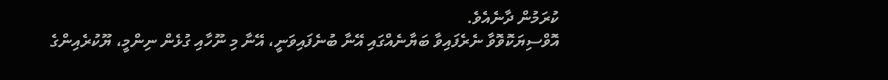ކުރަމުން ދާނެއެވެ.
އޮވްސިޔަކޮވޮވާ ނެރެފައިވާ ބަޔާނެއްގައި އޭނާ ބުނެފައިވަނީ، އޭނާ މި ނޫހާއި ގުޅެން ނިންމީ، ޔޫކުރެއިންގެ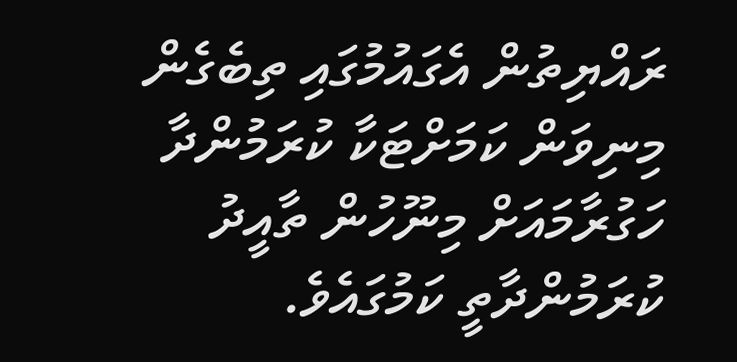ރައްޔިތުން އެގައުމުގައި ތިބެގެން މިނިވަން ކަމަށްޓަކާ ކުރަމުންދާ ހަގުރާމައަށް މިނޫހުން ތާއީދު ކުރަމުންދާތީ ކަމުގައެވެ.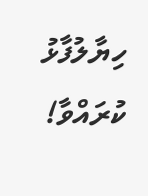ހިޔާލުފާޅު ކުރައްވާ!